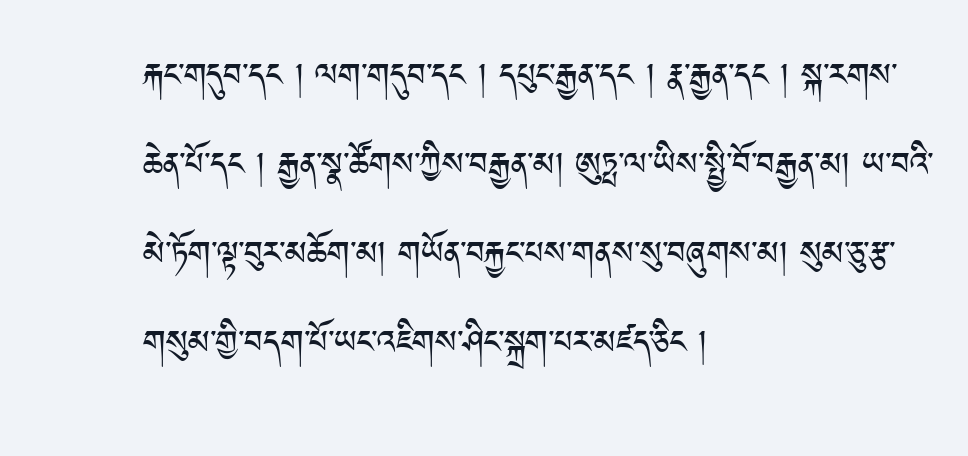རྐང་གདུབ་དང ། ལག་གདུབ་དང ། དཔུང་རྒྱན་དང ། རྣ་རྒྱན་དང ། སྐ་རགས་ཆེན་པོ་དང ། རྒྱན་སྣ་ཚོགས་ཀྱིས་བརྒྱན་མ། ཨུཏྤ་ལ་ཡིས་སྤྱི་བོ་བརྒྱན་མ། ཡ་བའི་མེ་ཏོག་ལྟ་བུར་མཆོག་མ། གཡོན་བརྐྱང་པས་གནས་སུ་བཞུགས་མ། སུམ་ཅུ་རྩ་གསུམ་གྱི་བདག་པོ་ཡང་འཇིགས་ཤིང་སྐྲག་པར་མཛད་ཅིང །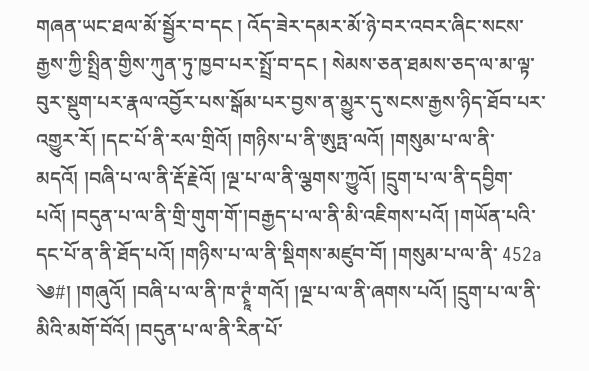གཞན་ཡང་ཐལ་མོ་སྦྱོར་བ་དང ། འོད་ཟེར་དམར་མོ་ཉེ་བར་འབར་ཞིང་སངས་རྒྱས་ཀྱི་སྤྲིན་གྱིས་ཀུན་ཏུ་ཁྱབ་པར་སྤྲོ་བ་དང ། སེམས་ཅན་ཐམས་ཅད་ལ་མ་ལྟ་བུར་སྡུག་པར་རྣལ་འབྱོར་པས་སྒོམ་པར་བྱས་ན་མྱུར་དུ་སངས་རྒྱས་ཉིད་ཐོབ་པར་འགྱུར་རོ། །དང་པོ་ནི་རལ་གྲིའོ། །གཉིས་པ་ནི་ཨུཏྤ་ལའོ། །གསུམ་པ་ལ་ནི་མདའོ། །བཞི་པ་ལ་ནི་རྡོ་རྗེའོ། །ལྔ་པ་ལ་ནི་ལྕགས་ཀྱུའོ། །དྲུག་པ་ལ་ནི་དབྱིག་པའོ། །བདུན་པ་ལ་ནི་གྲི་གུག་གོ་།བརྒྱད་པ་ལ་ནི་མི་འཇིགས་པའོ། །གཡོན་པའི་དང་པོ་ན་ནི་ཐོད་པའོ། །གཉིས་པ་ལ་ནི་སྡིགས་མཛུབ་བོ། །གསུམ་པ་ལ་ནི་ 452a ༄#། །གཞུའོ། །བཞི་པ་ལ་ནི་ཁ་ཊྭཱཾ་གའོ། །ལྔ་པ་ལ་ནི་ཞགས་པའོ། །དྲུག་པ་ལ་ནི་མིའི་མགོ་བོའོ། །བདུན་པ་ལ་ནི་རིན་པོ་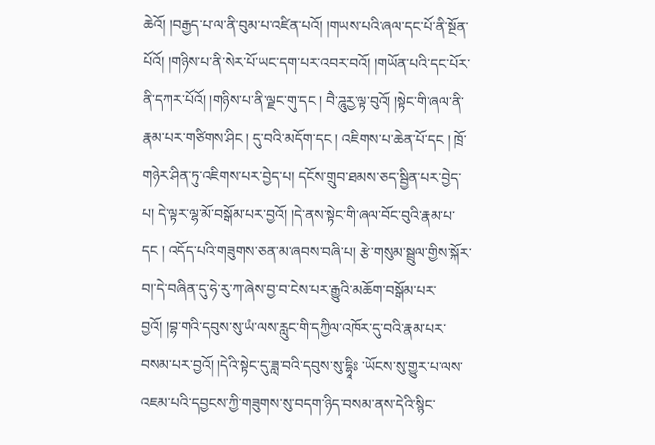ཆེའོ། །བརྒྱད་པ་ལ་ནི་བུམ་པ་འཛིན་པའོ། །གཡས་པའི་ཞལ་དང་པོ་ནི་སྔོན་པོའོ། །གཉིས་པ་ནི་སེར་པོ་ཡང་དག་པར་འབར་བའོ། །གཡོན་པའི་དང་པོར་ནི་དཀར་པོའོ། །གཉིས་པ་ནི་ལྗང་གུ་དང ། བཻ་ཌཱུརྱ་ལྟ་བུའོ། །སྟེང་གི་ཞལ་ནི་རྣམ་པར་གཙིགས་ཤིང ། དུ་བའི་མདོག་དང ། འཇིགས་པ་ཆེན་པོ་དང ། ཁྲོ་གཉེར་ཤིན་ཏུ་འཇིགས་པར་བྱེད་པ། དངོས་གྲུབ་ཐམས་ཅད་སྦྱིན་པར་བྱེད་པ། དེ་ལྟར་ལྷ་མོ་བསྒོམ་པར་བྱའོ། །དེ་ནས་སྟེང་གི་ཞལ་བོང་བུའི་རྣམ་པ་དང ། འདོད་པའི་གཟུགས་ཅན་མ་ཞབས་བཞི་པ། རྩེ་གསུམ་སྦྲུལ་གྱིས་སྐོར་བ།་དེ་བཞིན་དུ་ཧེ་རུ་ཀ་ཞེས་བྱ་བ་ངེས་པར་རྒྱུའི་མཆོག་བསྒོམ་པར་བྱའོ། །བྷ་གའི་དབུས་སུ་ཡཾ་ལས་རླུང་གི་དཀྱིལ་འཁོར་དུ་བའི་རྣམ་པར་བསམ་པར་བྱའོ། །དེའི་སྟེང་དུ་ཟླ་བའི་དབུས་སུ་དྷཱིཿ ་ཡོངས་སུ་གྱུར་པ་ལས་འཇམ་པའི་དབྱངས་ཀྱི་གཟུགས་སུ་བདག་ཉིད་བསམ་ནས་དེའི་སྙིང་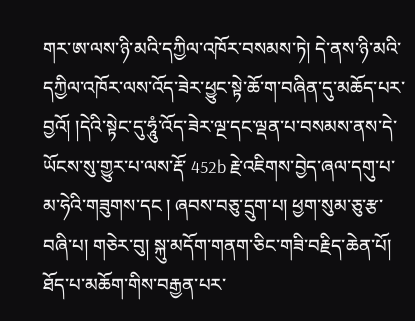གར་ཨ་ལས་ཉི་མའི་དཀྱིལ་འཁོར་བསམས་ཏེ། དེ་ནས་ཉི་མའི་དཀྱིལ་འཁོར་ལས་འོད་ཟེར་ཕྱུང་སྟེ་ཆོ་ག་བཞིན་དུ་མཆོད་པར་བྱའོ། །དེའི་སྟེང་དུ་ཧཱུཾ་འོད་ཟེར་ལྔ་དང་ལྡན་པ་བསམས་ནས་དེ་ཡོངས་སུ་གྱུར་པ་ལས་རྡོ་ 452b རྗེ་འཇིགས་བྱེད་ཞལ་དགུ་པ་མ་ཧེའི་གཟུགས་དང ། ཞབས་བཅུ་དྲུག་པ། ཕྱག་སུམ་ཅུ་རྩ་བཞི་པ། གཅེར་བུ། སྐུ་མདོག་གནག་ཅིང་གཟི་བརྗིད་ཆེན་པོ། ཐོད་པ་མཆོག་གིས་བརྒྱན་པར་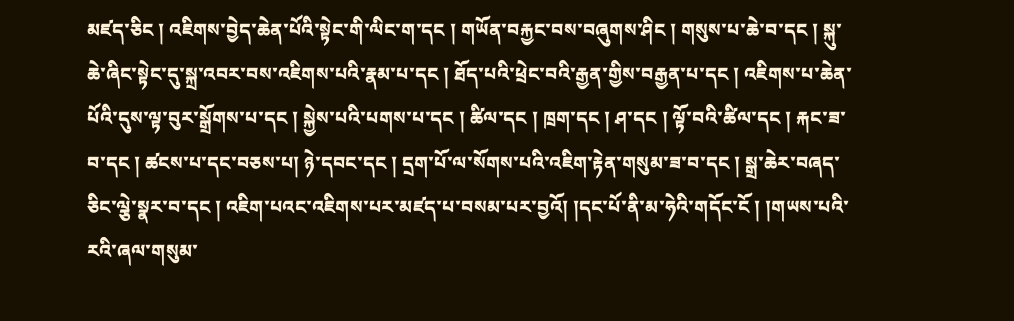མཛད་ཅིང ། འཇིགས་བྱེད་ཆེན་པོའི་སྟེང་གི་ལིང་ག་དང ། གཡོན་བརྐྱང་བས་བཞུགས་ཤིང ། གསུས་པ་ཆེ་བ་དང ། སྐུ་ཆེ་ཞིང་སྟེང་དུ་སྐྲ་འབར་བས་འཇིགས་པའི་རྣམ་པ་དང ། ཐོད་པའི་ཕྲེང་བའི་རྒྱན་གྱིས་བརྒྱན་པ་དང ། འཇིགས་པ་ཆེན་པོའི་དུས་ལྟ་བུར་སྒྲོགས་པ་དང ། སྐྱེས་པའི་པགས་པ་དང ། ཚིལ་དང ། ཁྲག་དང ། ཤ་དང ། ལྟོ་བའི་ཚིལ་དང ། རྐང་ཟ་བ་དང ། ཚངས་པ་དང་བཅས་པ། ཉེ་དབང་དང ། དྲག་པོ་ལ་སོགས་པའི་འཇིག་རྟེན་གསུམ་ཟ་བ་དང ། སྒྲ་ཆེར་བཞད་ཅིང་ལྕེ་སྣར་བ་དང ། འཇིག་པའང་འཇིགས་པར་མཛད་པ་བསམ་པར་བྱའོ། །དང་པོ་ནི་མ་ཧེའི་གདོང་ངོ ། །གཡས་པའི་རའི་ཞལ་གསུམ་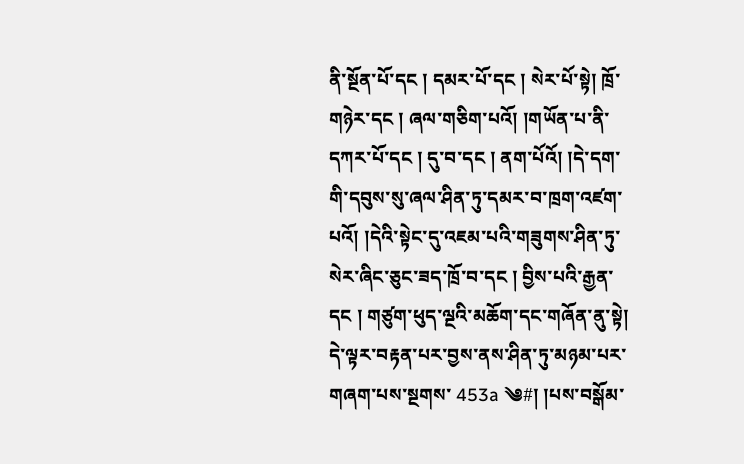ནི་སྔོན་པོ་དང ། དམར་པོ་དང ། སེར་པོ་སྟེ། ཁྲོ་གཉེར་དང ། ཞལ་གཅིག་པའོ། །གཡོན་པ་ནི་དཀར་པོ་དང ། དུ་བ་དང ། ནག་པོའོ། །དེ་དག་གི་དབུས་སུ་ཞལ་ཤིན་ཏུ་དམར་བ་ཁྲག་འཛག་པའོ། །དེའི་སྟེང་དུ་འཇམ་པའི་གཟུགས་ཤིན་ཏུ་སེར་ཞིང་ཅུང་ཟད་ཁྲོ་བ་དང ། བྱིས་པའི་རྒྱན་དང ། གཙུག་ཕུད་ལྔའི་མཆོག་དང་གཞོན་ནུ་སྟེ། དེ་ལྟར་བརྟན་པར་བྱས་ནས་ཤིན་ཏུ་མཉམ་པར་གཞག་པས་སྔགས་ 453a ༄#། །པས་བསྒོམ་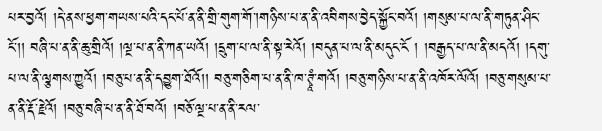པར་བྱའོ། །དེ་ནས་ཕྱག་གཡས་པའི་དང་པོ་ན་ནི་གྲི་གུག་གོ་།གཉིས་པ་ན་ནི་འབིགས་བྱེད་སྐྱོང་བའོ། །གསུམ་པ་ལ་ནི་གཏུན་ཤིང་ངོ་།། བཞི་པ་ན་ནི་ཆུ་གྲིའོ། །ལྔ་པ་ན་ནི་ཀན་ཡའོ། །དྲུག་པ་ལ་ནི་སྟ་རེའོ། །བདུན་པ་ལ་ནི་མདུང་ངོ ། །བརྒྱད་པ་ལ་ནི་མདའོ། །དགུ་པ་ལ་ནི་ལྕགས་ཀྱུའོ། །བཅུ་པ་ན་ནི་དབྱུག་ཐོའོ།། བཅུ་གཅིག་པ་ན་ནི་ཁ་ཊྭཱཾ་གའོ། །བཅུ་གཉིས་པ་ན་ནི་འཁོར་ལོའོ། །བཅུ་གསུམ་པ་ན་ནི་རྡོ་རྗེའོ། །བཅུ་བཞི་པ་ན་ནི་ཐོ་བའོ། །བཅོ་ལྔ་པ་ན་ནི་རལ་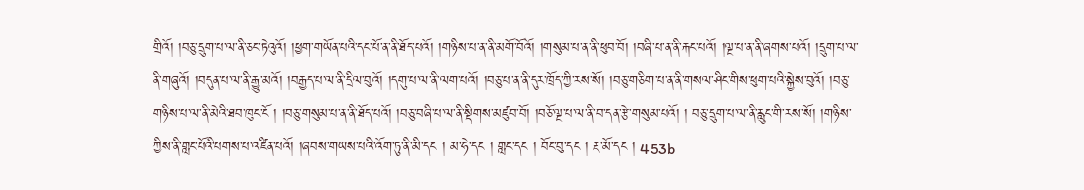གྲིའོ། །བཅུ་དྲུག་པ་ལ་ནི་ཅང་ཏེའུའོ། །ཕྱག་གཡོན་པའི་དང་པོ་ན་ནི་ཐོད་པའོ། །གཉིས་པ་ན་ནི་མགོ་བོའོ། །གསུམ་པ་ན་ནི་ཕུབ་བོ། །བཞི་པ་ན་ནི་རྐང་པའོ། །ལྔ་པ་ན་ནི་ཞགས་པའོ། །དྲུག་པ་ལ་ནི་གཞུའོ། །བདུན་པ་ལ་ནི་རྒྱུ་མའོ། །བརྒྱད་པ་ལ་ནི་དྲིལ་བུའོ། །དགུ་པ་ལ་ནི་ལག་པའོ། །བཅུ་པ་ན་ནི་དུར་ཁྲོད་ཀྱི་རས་སོ། །བཅུ་གཅིག་པ་ན་ནི་གསལ་ཤིང་གིས་ཕུག་པའི་སྐྱེས་བུའོ། །བཅུ་གཉིས་པ་ལ་ནི་མེའི་ཐབ་ཁུང་ངོ ། །བཅུ་གསུམ་པ་ན་ནི་ཐོད་པའོ། །བཅུ་བཞི་པ་ལ་ནི་སྡིགས་མཛུབ་བོ། །བཅོ་ལྔ་པ་ལ་ནི་བ་དན་རྩེ་གསུམ་པའོ། ། བཅུ་དྲུག་པ་ལ་ནི་རླུང་གི་རས་སོ། །གཉིས་ཀྱིས་ནི་གླང་པོའི་པགས་པ་འཛིན་པའོ། །ཞབས་གཡས་པའི་འོག་ཏུ་ནི་མི་དང ། མ་ཧེ་དང ། གླང་དང ། བོང་བུ་དང ། རྔ་མོ་དང ། 453b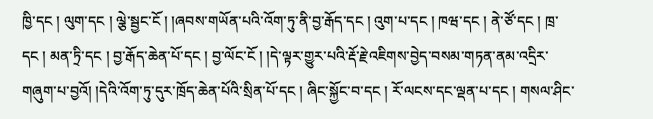ཁྱི་དང ། ལུག་དང ། ལྕེ་སྦྱང་ངོ ། །ཞབས་གཡོན་པའི་འོག་ཏུ་ནི་བྱ་རྒོད་དང ། འུག་པ་དང ། ཁཝ་དང ། ནེ་ཙོ་དང ། ཁྲ་དང ། མན་ཏྲི་དང ། བྱ་རྒོད་ཆེན་པོ་དང ། བྱ་ལོང་ངོ ། །དེ་ལྟར་གྱུར་པའི་རྡོ་རྗེ་འཇིགས་བྱེད་བསམ་གཏན་ནམ་འདྲིར་གཞུག་པ་བྱའོ། །དེའི་འོག་ཏུ་དུར་ཁྲོད་ཆེན་པོའི་སྲིན་པོ་དང ། ཞིང་སྐྱོང་བ་དང ། རོ་ལངས་དང་ལྡན་པ་དང ། གསལ་ཤིང་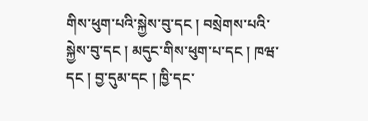གིས་ཕུག་པའི་སྐྱེས་བུ་དང ། བསྲེགས་པའི་སྐྱེས་བུ་དང ། མདུང་གིས་ཕུག་པ་དང ། ཁཝ་དང ། བྱ་དུམ་དང ། ཁྱི་དང་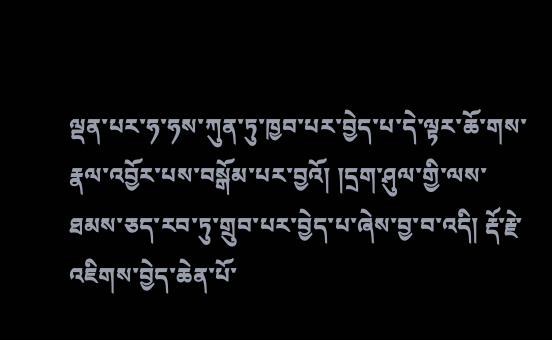ལྡན་པར་ཧ་ཧས་ཀུན་ཏུ་ཁྱབ་པར་བྱེད་པ་དེ་ལྟར་ཆོ་གས་རྣལ་འབྱོར་པས་བསྒོམ་པར་བྱའོ། །དྲག་ཤུལ་གྱི་ལས་ཐམས་ཅད་རབ་ཏུ་གྲུབ་པར་བྱེད་པ་ཞེས་བྱ་བ་འདི། རྡོ་རྗེ་འཇིགས་བྱེད་ཆེན་པོ་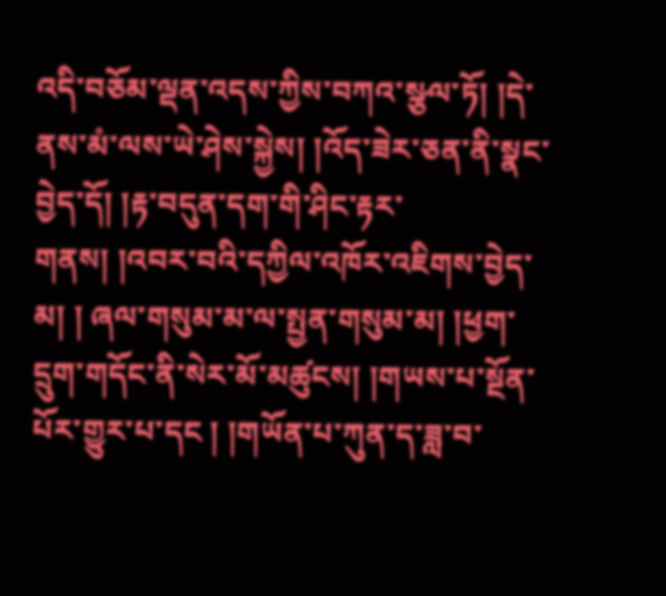འདི་བཅོམ་ལྡན་འདས་ཀྱིས་བཀའ་སྩལ་ཏོ། །དེ་ནས་མཾ་ལས་ཡེ་ཤེས་སྐྱེས། །འོད་ཟེར་ཅན་ནི་སྣང་བྱེད་དོ། །རྟ་བདུན་དག་གི་ཤིང་རྟར་གནས། །འབར་བའི་དཀྱིལ་འཁོར་འཇིགས་བྱེད་མ། ། ཞལ་གསུམ་མ་ལ་སྤྱན་གསུམ་མ། །ཕྱག་དྲུག་གདོང་ནི་སེར་མོ་མཚུངས། །གཡས་པ་སྔོན་པོར་གྱུར་པ་དང ། །གཡོན་པ་ཀུན་ད་ཟླ་བ་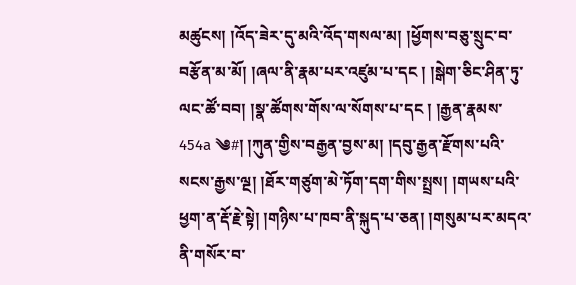མཚུངས། །འོད་ཟེར་དུ་མའི་འོད་གསལ་མ། །ཕྱོགས་བཅུ་སྲུང་བ་བརྩོན་མ་མོ། །ཞལ་ནི་རྣམ་པར་འཛུམ་པ་དང ། །སྒེག་ཅིང་ཤིན་ཏུ་ལང་ཚོ་བབ། །སྣ་ཚོགས་གོས་ལ་སོགས་པ་དང ། །རྒྱན་རྣམས་ 454a ༄#། །ཀུན་གྱིས་བརྒྱན་བྱས་མ། །དབུ་རྒྱན་རྫོགས་པའི་སངས་རྒྱས་ལྔ། །ཐོར་གཙུག་མེ་ཏོག་དག་གིས་སྤྲས། །གཡས་པའི་ཕྱག་ན་རྡོ་རྗེ་སྟེ། །གཉིས་པ་ཁབ་ནི་སྐུད་པ་ཅན། །གསུམ་པར་མདའ་ནི་གསོར་བ་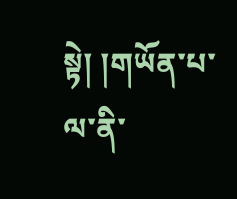སྟེ། །གཡོན་པ་ལ་ནི་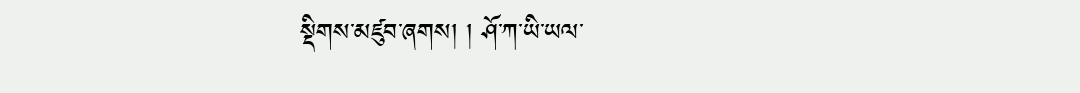སྡིགས་མཛུབ་ཞགས། ། ཤོ་ཀ་ཡི་ཡལ་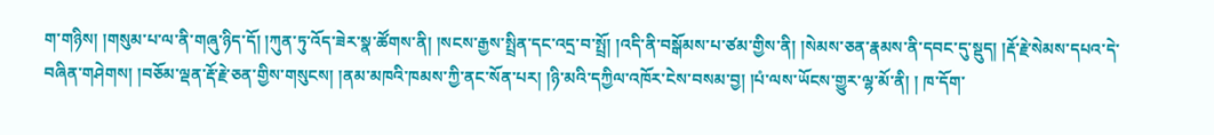ག་གཉིས། །གསུམ་པ་ལ་ནི་གཞུ་ཉིད་དོ། །ཀུན་ཏུ་འོད་ཟེར་སྣ་ཚོགས་ནི། །སངས་རྒྱས་སྤྲིན་དང་འདྲ་བ་སྤྲོ། །འདི་ནི་བསྒོམས་པ་ཙམ་གྱིས་ནི། །སེམས་ཅན་རྣམས་ནི་དབང་དུ་སྡུད། །རྡོ་རྗེ་སེམས་དཔའ་དེ་བཞིན་གཤེགས། །བཅོམ་ལྡན་རྡོ་རྗེ་ཅན་གྱིས་གསུངས། །ནམ་མཁའི་ཁམས་ཀྱི་ནང་སོན་པར། །ཉི་མའི་དཀྱིལ་འཁོར་ངེས་བསམ་བྱ། །པཾ་ལས་ཡོངས་གྱུར་ལྷ་མོ་ནི། ། ཁ་དོག་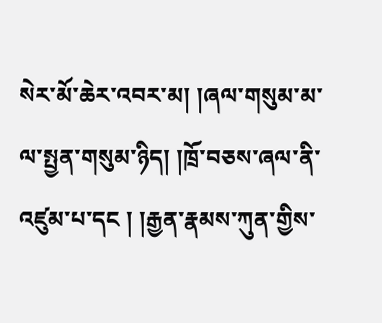སེར་མོ་ཆེར་འབར་མ། །ཞལ་གསུམ་མ་ལ་སྤྱན་གསུམ་ཉིད། །ཁྲོ་བཅས་ཞལ་ནི་འཛུམ་པ་དང ། །རྒྱན་རྣམས་ཀུན་གྱིས་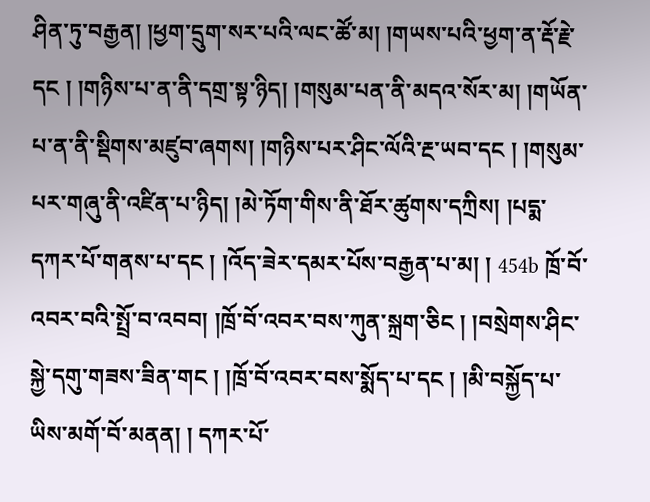ཤིན་ཏུ་བརྒྱན། །ཕྱག་དྲུག་སར་པའི་ལང་ཚོ་མ། །གཡས་པའི་ཕྱག་ན་རྡོ་རྗེ་དང ། །གཉིས་པ་ན་ནི་དགྲ་སྟ་ཉིད། །གསུམ་པན་ནི་མདའ་སོར་མ། །གཡོན་པ་ན་ནི་སྡིགས་མཛུབ་ཞགས། །གཉིས་པར་ཤིང་ལོའི་རྔ་ཡབ་དང ། །གསུམ་པར་གཞུ་ནི་འཛིན་པ་ཉིད། །མེ་ཏོག་གིས་ནི་ཐོར་ཚུགས་དཀྲིས། །པདྨ་དཀར་པོ་གནས་པ་དང ། །འོད་ཟེར་དམར་པོས་བརྒྱན་པ་མ། ། 454b ཁྲོ་བོ་འབར་བའི་སྤྲོ་བ་འབབ། །ཁྲོ་བོ་འབར་བས་ཀུན་སྐྲག་ཅིང ། །བསྲེགས་ཤིང་སྐྱེ་དགུ་གཟས་ཟིན་གང ། །ཁྲོ་བོ་འབར་བས་སྨོད་པ་དང ། །མི་བསྐྱོད་པ་ཡིས་མགོ་བོ་མནན། ། དཀར་པོ་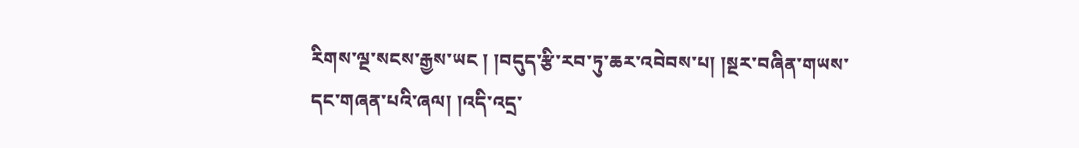རིགས་ལྔ་སངས་རྒྱས་ཡང ། །བདུད་རྩི་རབ་ཏུ་ཆར་འབེབས་པ། །སྔར་བཞིན་གཡས་དང་གཞན་པའི་ཞལ། །འདི་འདྲ་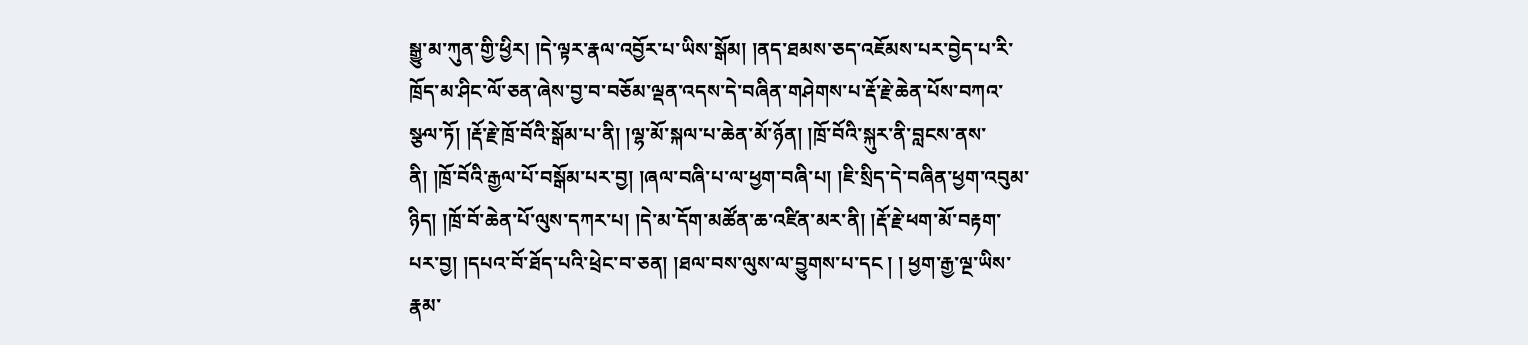སྒྱུ་མ་ཀུན་གྱི་ཕྱིར། །དེ་ལྟར་རྣལ་འབྱོར་པ་ཡིས་སྒོམ། །ནད་ཐམས་ཅད་འཇོམས་པར་བྱེད་པ་རི་ཁྲོད་མ་ཤིང་ལོ་ཅན་ཞེས་བྱ་བ་བཅོམ་ལྡན་འདས་དེ་བཞིན་གཤེགས་པ་རྡོ་རྗེ་ཆེན་པོས་བཀའ་སྩལ་ཏོ། །རྡོ་རྗེ་ཁྲོ་བོའི་སྒོམ་པ་ནི། །ལྷ་མོ་སྐལ་པ་ཆེན་མོ་ཉོན། །ཁྲོ་བོའི་སྐུར་ནི་བླངས་ནས་ནི། །ཁྲོ་བོའི་རྒྱལ་པོ་བསྒོམ་པར་བྱ། །ཞལ་བཞི་པ་ལ་ཕྱག་བཞི་པ། །ཇི་སྲིད་དེ་བཞིན་ཕྱག་འབུམ་ཉིད། །ཁྲོ་བོ་ཆེན་པོ་ལུས་དཀར་པ། །དེ་མ་དོག་མཚོན་ཆ་འཛིན་མར་ནི། །རྡོ་རྗེ་ཕག་མོ་བརྟག་པར་བྱ། །དཔའ་བོ་ཐོད་པའི་ཕྲེང་བ་ཅན། །ཐལ་བས་ལུས་ལ་བྱུགས་པ་དང ། ། ཕྱག་རྒྱ་ལྔ་ཡིས་རྣམ་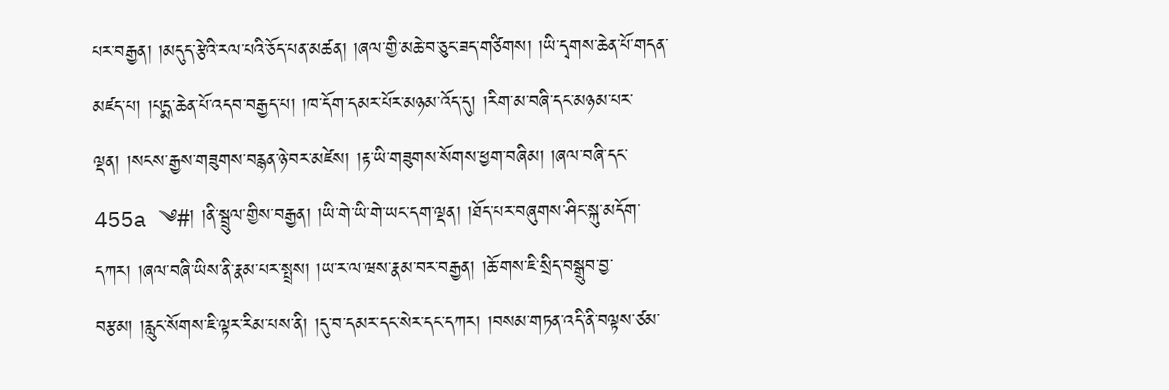པར་བརྒྱན། །མདུད་རྩེའི་རལ་པའི་ཅོད་པན་མཚན། །ཞལ་གྱི་མཆེ་བ་ཅུང་ཟད་གཙིགས། །ཡི་དྭགས་ཆེན་པོ་གདན་མཛད་པ། །པདྨ་ཆེན་པོ་འདབ་བརྒྱད་པ། །ཁ་དོག་དམར་པོར་མཉམ་འོད་དུ། །རིག་མ་བཞི་དང་མཉམ་པར་ལྡན། །སངས་རྒྱས་གཟུགས་བརྙན་ཉེ་བར་མཛེས། །རྟ་ཡི་གཟུགས་སོགས་ཕྱག་བཞིམ། །ཞལ་བཞི་དང་ 455a ༄#། །ནི་སྦྲུལ་གྱིས་བརྒྱན། །ཡི་གེ་ཡི་གེ་ཡང་དག་ལྡན། །ཐོད་པར་བཞུགས་ཤིང་སྐུ་མདོག་དཀར། །ཞལ་བཞི་ཡིས་ནི་རྣམ་པར་སྤྲས། །ཡ་ར་ལ་ཝས་རྣམ་བར་བརྒྱན། །ཆོ་གས་ཇི་སྲིད་བསྒྲུབ་བྱ་བརྩམ། །རླུང་སོགས་ཇི་ལྟར་རིམ་པས་ནི། །དུ་བ་དམར་དང་སེར་དང་དཀར། །བསམ་གཏན་འདི་ནི་བལྟས་ཙམ་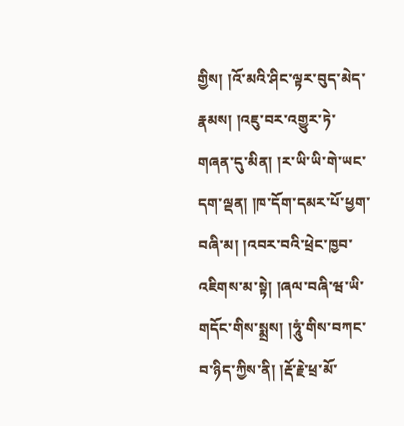གྱིས། །འོ་མའི་ཤིང་ལྟར་བུད་མེད་རྣམས། །འཇུ་བར་འགྱུར་ཏེ་གཞན་དུ་མིན། །ར་ཡི་ཡི་གེ་ཡང་དག་ལྡན། །ཁ་དོག་དམར་པོ་ཕྱག་བཞི་མ། །འབར་བའི་ཕྲེང་ཁྱབ་འཇིགས་མ་སྟེ། །ཞལ་བཞི་ཝ་ཡི་གདོང་གིས་སྨྲས། །ཧཱུཾ་གིས་བཀང་བ་ཉིད་ཀྱིས་ནི། །རྡོ་རྗེ་ཕྲ་མོ་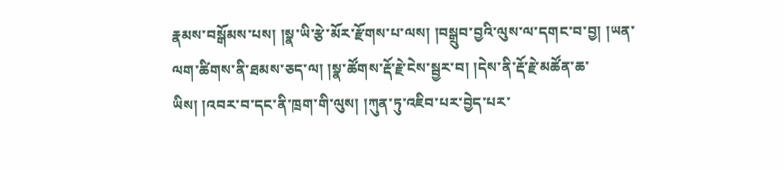རྣམས་བསྒོམས་པས། །སྣ་ཡི་རྩེ་མོར་རྫོགས་པ་ལས། །བསྒྲུབ་བྱའི་ལུས་ལ་དགང་བ་བྱ། །ཡན་ལག་ཚིགས་ནི་ཐམས་ཅད་ལ། །སྣ་ཚོགས་རྡོ་རྗེ་ངེས་སྦྱར་བ། །དེས་ནི་རྡོ་རྗེ་མཚོན་ཆ་ཡིས། །འབར་བ་དང་ནི་ཁྲག་གི་ལུས། །ཀུན་ཏུ་འཇིབ་པར་བྱེད་པར་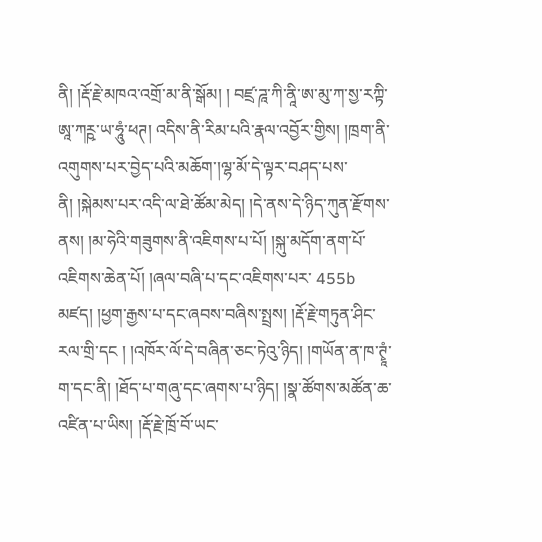ནི། །རྡོ་རྗེ་མཁའ་འགྲོ་མ་ནི་སྒོམ། ། བཛྲ་ཌཱ་ཀི་ནཱི་ཨ་མུ་ཀ་སྱ་རཀྟི་ཨཱ་ཀཪྵ་ཡ་ཧཱུཾ་ཕཊ། འདིས་ནི་རིམ་པའི་རྣལ་འབྱོར་གྱིས། །ཁྲག་ནི་འགུགས་པར་བྱེད་པའི་མཆོག་།ལྷ་མོ་དེ་ལྟར་བཤད་པས་ནི། །སྐེམས་པར་འདི་ལ་ཐེ་ཚོམ་མེད། །དེ་ནས་དེ་ཉིད་ཀུན་རྫོགས་ནས། །མ་ཧེའི་གཟུགས་ནི་འཇིགས་པ་པོ། །སྐུ་མདོག་ནག་པོ་འཇིགས་ཆེན་པོ། །ཞལ་བཞི་པ་དང་འཇིགས་པར་ 455b མཛད། །ཕྱག་རྒྱས་པ་དང་ཞབས་བཞིས་སྤྲས། །རྡོ་རྗེ་གཏུན་ཤིང་རལ་གྲི་དང ། །འཁོར་ལོ་དེ་བཞིན་ཅང་ཏེའུ་ཉིད། །གཡོན་ན་ཁ་ཊྭཱཾ་ག་དང་ནི། །ཐོད་པ་གཞུ་དང་ཞགས་པ་ཉིད། །སྣ་ཚོགས་མཚོན་ཆ་འཛིན་པ་ཡིས། །རྡོ་རྗེ་ཁྲོ་བོ་ཡང་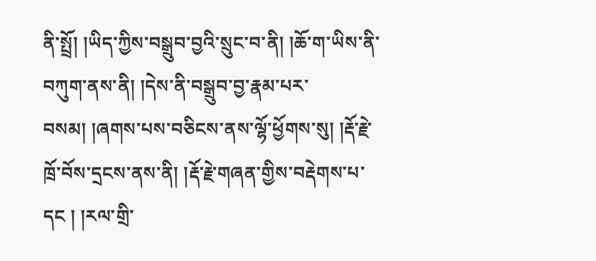ནི་སྤྲོ། །ཡིད་ཀྱིས་བསྒྲུབ་བྱའི་སྲུང་བ་ནི། །ཆོ་ག་ཡིས་ནི་བཀུག་ནས་ནི། །དེས་ནི་བསྒྲུབ་བྱ་རྣམ་པར་བསམ། །ཞགས་པས་བཅིངས་ནས་ལྷོ་ཕྱོགས་སུ། །རྡོ་རྗེ་ཁྲོ་བོས་དྲངས་ནས་ནི། །རྡོ་རྗེ་གཞན་གྱིས་བརྡེགས་པ་དང ། །རལ་གྲི་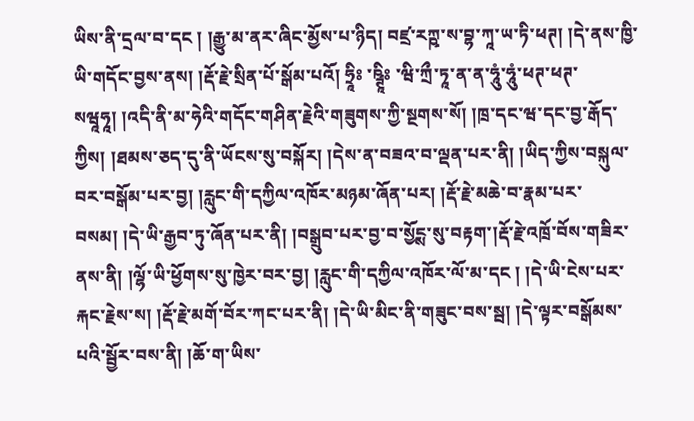ཡིས་ནི་དྲལ་བ་དང ། །རྒྱུ་མ་ནར་ཞིང་མྱོས་པ་ཉིད། བཛྲ་རཀྵ་ས་བྷ་ཀཱ་ཡ་ཏི་ཕཊ། །དེ་ནས་ཁྱི་ཡི་གདོང་བྱས་ནས། །རྡོ་རྗེ་སྲིན་པོ་སྒོམ་པའོ། ཧྲཱིཿ ་ཥྚཱིཿ ་ཝི་ཀྲྀ་ཏཱ་ན་ན་ཧཱུཾ་ཧཱུཾ་ཕཊ་ཕཊ་སཝཱཧཱ། །འདི་ནི་མ་ཧེའི་གདོང་གཤིན་རྗེའི་གཟུགས་ཀྱི་སྔགས་སོ། །ཁྲ་དང་ཝ་དང་བྱ་རྒོད་ཀྱིས། །ཐམས་ཅད་དུ་ནི་ཡོངས་སུ་བསྐོར། །དེས་ན་བཟའ་བ་ལྡན་པར་ནི། །ཡིད་ཀྱིས་བསྐུལ་བར་བསྒོམ་པར་བྱ། །རླུང་གི་དཀྱིལ་འཁོར་མཉམ་ཞོན་པར། །རྡོ་རྗེ་མཆེ་བ་རྣམ་པར་བསམ། །དེ་ཡི་རྒྱབ་ཏུ་ཞོན་པར་ནི། །བསྒྲུབ་པར་བྱ་བ་སྱོངྶ་སུ་བརྟག་།རྡོ་རྗེ་འཁྲོ་བོས་གཟིར་ནས་ནི། །ལྷོ་ཡི་ཕྱོགས་སུ་ཁྱེར་བར་བྱ། །རླུང་གི་དཀྱིལ་འཁོར་ལོ་མ་དང ། །དེ་ཡི་ངེས་པར་རྐང་རྗེས་ས། །རྡོ་རྗེ་མགོ་བོར་ཀང་པར་ནི། །དེ་ཡི་མིང་ནི་གཟུང་བས་སྦ། །དེ་ལྟར་བསྒོམས་པའི་སྦྱོར་བས་ནི། །ཆོ་ག་ཡིས་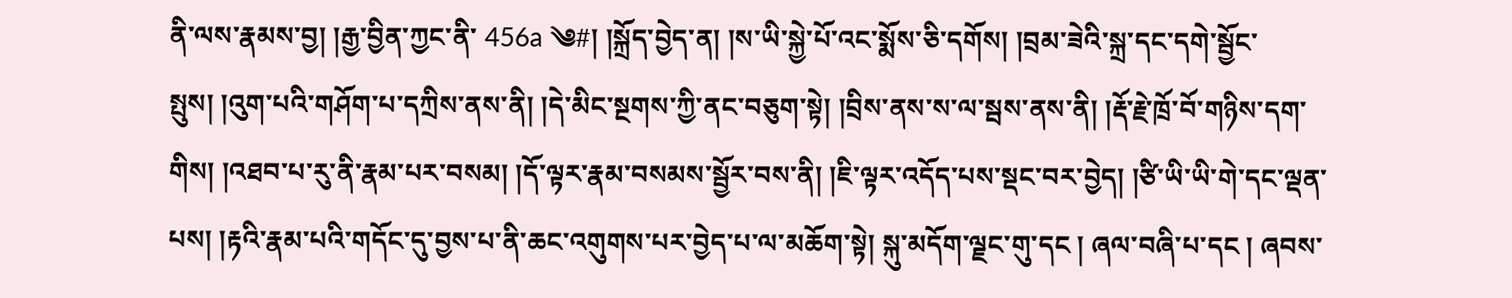ནི་ལས་རྣམས་བྱ། །རྒྱ་བྱིན་ཀྱང་ནི་ 456a ༄#། །སྐྲོད་བྱེད་ན། །ས་ཡི་སྐྱེ་པོ་འང་སྨོས་ཅི་དགོས། །བྲམ་ཟེའི་སྐྲ་དང་དགེ་སྦྱོང་སྤུས། །འུག་པའི་གཤོག་པ་དཀྲིས་ནས་ནི། །དེ་མིང་སྔགས་ཀྱི་ནང་བཅུག་སྟེ། །བྲིས་ནས་ས་ལ་སྦས་ནས་ནི། །རྡོ་རྗེ་ཁྲོ་བོ་གཉིས་དག་གིས། །འཐབ་པ་རུ་ནི་རྣམ་པར་བསམ། །དོ་ལྟར་རྣམ་བསམས་སྦྱོར་བས་ནི། །ཇི་ལྟར་འདོད་པས་སྡང་བར་བྱེད། །ཙི་ཡི་ཡི་གེ་དང་ལྡན་པས། །རྟའི་རྣམ་པའི་གདོང་དུ་བྱས་པ་ནི་ཆང་འགུགས་པར་བྱེད་པ་ལ་མཆོག་སྟེ། སྐུ་མདོག་ལྗང་གུ་དང ། ཞལ་བཞི་པ་དང ། ཞབས་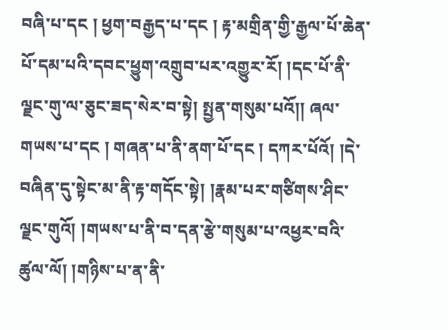བཞི་པ་དང ། ཕྱག་བརྒྱད་པ་དང ། རྟ་མགྲིན་གྱི་རྒྱལ་པོ་ཆེན་པོ་དམ་པའི་དབང་ཕྱུག་འགྲུབ་པར་འགྱུར་རོ། །དང་པོ་ནི་ལྗང་གུ་ལ་ཅུང་ཟད་སེར་བ་སྟེ། སྤྱན་གསུམ་པའོ།། ཞལ་གཡས་པ་དང ། གཞན་པ་ནི་ནག་པོ་དང ། དཀར་པོའོ། །དེ་བཞིན་དུ་སྟེང་མ་ནི་རྟ་གདོང་སྟེ། །རྣམ་པར་གཙིགས་ཤིང་ལྗང་གུའོ། །གཡས་པ་ནི་བ་དན་རྩེ་གསུམ་པ་འཕྱར་བའི་ཚུལ་ལོ། །གཉིས་པ་ན་ནི་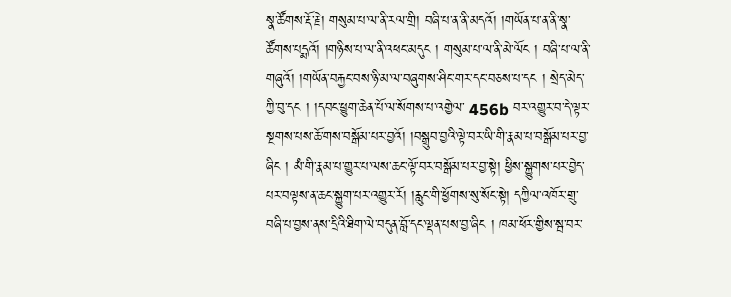སྣ་ཚོགས་རྡོ་རྗེ། གསུམ་པ་ལ་ནི་རལ་གྲི། བཞི་པ་ན་ནི་མདའོ། །གཡོན་པ་ན་ནི་སྣ་ཚོགས་པདྨའོ། །གཉིས་པ་ལ་ནི་འཕང་མདུང ། གསུམ་པ་ལ་ནི་མེ་ལོང ། བཞི་པ་ལ་ནི་གཞུའོ། །གཡོན་བརྐྱང་བས་ཉི་མ་ལ་བཞུགས་ཤིང་གར་དང་བཅས་པ་དང ། སྲེད་མེད་ཀྱི་བུ་དང ། །དབང་ཕྱུག་ཆེན་པོ་ལ་སོགས་པ་འགྱེལ་ 456b བར་འགྱུར་བ་དེ་ལྟར་སྔགས་པས་ཆོ་གས་བསྒོམ་པར་བྱའོ། །བསྒྲུབ་བྱའི་ལྟེ་བར་ཡི་གི་རྣམ་པ་བསྒོམ་པར་བྱ་ཞིང ། མཾ་གི་རྣམ་པ་གྱུར་པ་ལས་ཆང་ལྟོ་བར་བསྒོམ་པར་བྱ་སྟེ། ཕྱིས་སྐྱུགས་པར་བྱེད་པར་བལྟས་ན་ཆང་སྐྱུག་པར་འགྱུར་རོ། །རླུང་གི་ཕྱོགས་སུ་སོང་སྟེ། དཀྱིལ་འཁོར་གྲུ་བཞི་པ་བྱས་ནས་དྲིའི་ཐིག་ལེ་བདུན་བློ་དང་ལྡན་པས་བྱ་ཞིང ། ཁམ་ཕོར་གྱིས་སྦ་བར་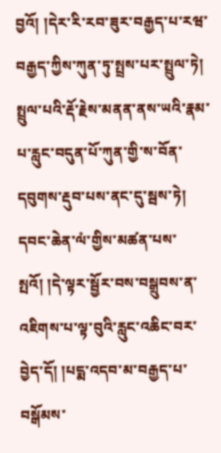བྱའོ། །དེར་རི་རབ་ཟུར་བརྒྱད་པ་རཝ་བརྒྱད་ཀྱིས་ཀུན་ཏུ་སྤྲས་པར་སྤྲུལ་ཏེ། སྤྲུལ་པའི་རྡོ་རྗེས་མནན་ནས་ཡའི་རྣམ་པ་རླུང་བདུན་པོ་ཀུན་གྱི་ས་བོན་དབུགས་རྡུབ་པས་ནང་དུ་སྦས་ཏེ། དབང་ཆེན་ལཾ་གྱིས་མཚན་པས་སྤའོ། །དེ་ལྟར་སྦྱོར་བས་བསྒྲུབས་ན་འཇིགས་པ་ལྟ་བུའི་རླུང་འཆིང་བར་བྱེད་དོ། །པདྨ་འདབ་མ་བརྒྱད་པ་བསྒོམས་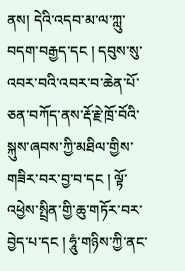ནས། དེའི་འདབ་མ་ལ་ཀླུ་བདག་བརྒྱད་དང ། དབུས་སུ་འབར་བའི་འབར་བ་ཆེན་པོ་ཅན་བཀོད་ནས་རྡོ་རྗེ་ཁྲོ་བོའི་སྐུས་ཞབས་ཀྱི་མཐིལ་གྱིས་གཟིར་བར་བྱ་བ་དང ། ལྟོ་འཕྱེས་སྤྲིན་གྱི་ཆུ་གཏོར་བར་བྱེད་པ་དང ། ཧཱུཾ་གཉིས་ཀྱི་ནང་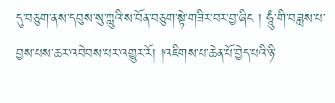དུ་བཅུག་ནས་དབུས་སུ་ཀླུའི་ས་བོན་བཅུག་སྟེ་གཟིར་བར་བྱ་ཞིང ། ཧཱུཾ་གི་བཟླས་པ་བྱས་པས་ཆར་འབེབས་པར་འགྱུར་རོ། །འཇིགས་པ་ཆེན་པོ་བྱེད་པའི་ཉི་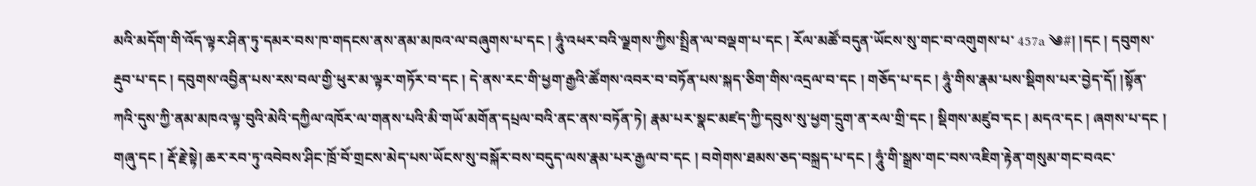མའི་མདོག་གི་འོད་ལྟར་ཤིན་ཏུ་དམར་བས་ཁ་གདངས་ནས་ནམ་མཁའ་ལ་བཞུགས་པ་དང ། ཧཱུཾ་འཕར་བའི་ལྗགས་ཀྱིས་སྤྲིན་ལ་བལྡག་པ་དང ། རོལ་མཚོ་བདུན་ཡོངས་སུ་གང་བ་འགུགས་པ་ 457a ༄#། །དང ། དབུགས་རྡུབ་པ་དང ། དབུགས་འབྱིན་པས་རས་བལ་གྱི་ཕུར་མ་ལྟར་གཏོར་བ་དང ། དེ་ནས་རང་གི་ཕྱག་རྒྱའི་ཚོགས་འབར་བ་བཏོན་པས་སྐད་ཅིག་གིས་འདྲལ་བ་དང ། གཅོད་པ་དང ། ཧཱུཾ་གིས་རྣམ་པས་སྡིགས་པར་བྱེད་དོ། །སྟོན་ཀའི་དུས་ཀྱི་ནམ་མཁའ་ལྟ་བུའི་མེའི་དཀྱིལ་འཁོར་ལ་གནས་པའི་མི་གཡོ་མགོན་དཔྲལ་བའི་ནང་ནས་བཏོན་ཏེ། རྣམ་པར་སྣང་མཛད་ཀྱི་དབུས་སུ་ཕྱག་དྲུག་ན་རལ་གྲི་དང ། སྡིགས་མཛུབ་དང ། མདའ་དང ། ཞགས་པ་དང ། གཞུ་དང ། རྡོ་རྗེ་སྟེ། ཆར་རབ་ཏུ་འབེབས་ཤིང་ཁྲོ་བོ་གྲངས་མེད་པས་ཡོངས་སུ་བསྐོར་བས་བདུད་ལས་རྣམ་པར་རྒྱལ་བ་དང ། བགེགས་ཐམས་ཅད་བསྐྲད་པ་དང ། ཧཱུཾ་གི་སྒྲས་གང་བས་འཇིག་རྟེན་གསུམ་གང་བའང་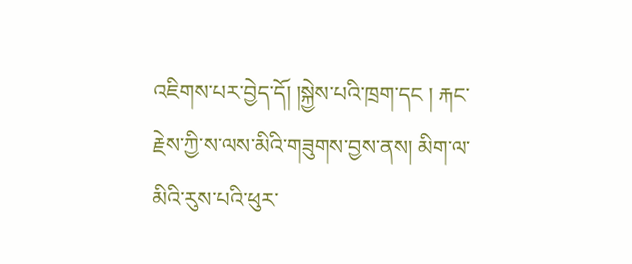འཇིགས་པར་བྱེད་དོ། །སྐྱེས་པའི་ཁྲག་དང ། རྐང་རྗེས་ཀྱི་ས་ལས་མིའི་གཟུགས་བྱས་ནས། མིག་ལ་མིའི་རུས་པའི་ཕུར་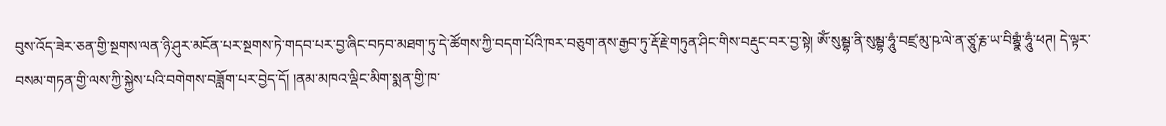བུས་འོད་ཟེར་ཅན་གྱི་སྔགས་ལན་ཉི་ཤུར་མངོན་པར་སྔགས་ཏེ་གདབ་པར་བྱ་ཞིང་བཏབ་མཐག་ཏུ་དེ་ཚོགས་ཀྱི་བདག་པོའི་ཁར་བཅུག་ནས་རྒྱབ་ཏུ་རྡོ་རྗེ་གཏུན་ཤིང་གིས་བརྡུང་བར་བྱ་སྟེ། ཨོཾ་སུམྦྷ་ནི་སུམྦྷ་ཧཱུཾ་བཛྲ་མུ་ཥ་ལེ་ན་ཙཱུ་རྞ་ཡ་བིགྷྣཾ་ཧཱུཾ་ཕཊ། དེ་ལྟར་བསམ་གཏན་གྱི་ལས་ཀྱི་སྐྱེས་པའི་བགེགས་བཟློག་པར་བྱེད་དོ། །ནམ་མཁའ་ལྡིང་མིག་སྨན་གྱི་ཁ་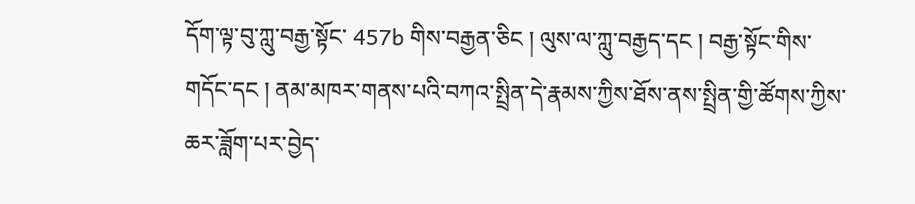དོག་ལྟ་བུ་ཀླུ་བརྒྱ་སྟོང་ 457b གིས་བརྒྱན་ཅིང ། ལུས་ལ་ཀླུ་བརྒྱད་དང ། བརྒྱ་སྟོང་གིས་གདོང་དང ། ནམ་མཁར་གནས་པའི་བཀའ་སྤྲིན་དེ་རྣམས་ཀྱིས་ཐོས་ནས་སྤྲིན་གྱི་ཚོགས་ཀྱིས་ཆར་ཟློག་པར་བྱེད་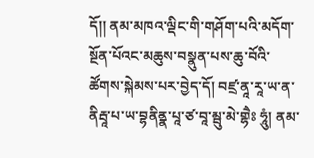དོ།། ནམ་མཁའ་ལྡིང་གི་གཤོག་པའི་མདོག་སྔོན་པོའང་མཆུས་བསྣུན་པས་ཆུ་བོའི་ཚོགས་སྐེམས་པར་བྱེད་དོ། བཛྲ་ནཱ་རཱ་ཡ་ན་ནིརྦཱ་པ་ཡ་བྷནིནྣ་པཱ་ཙ་བཱ་མྦུ་མེ་གྷཻཿ ཧཱུཾ། ནམ་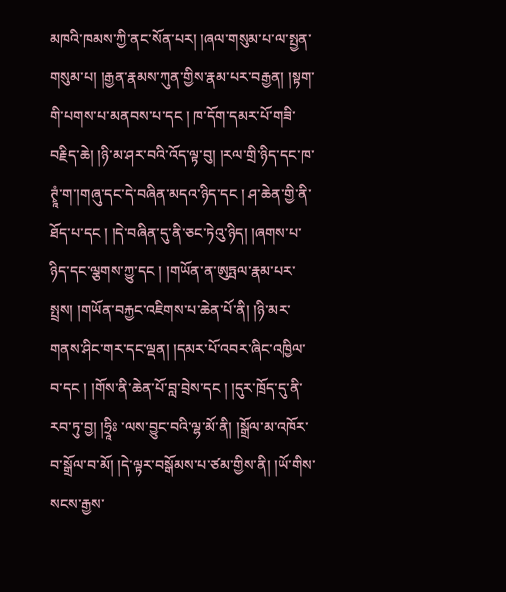མཁའི་ཁམས་ཀྱི་ནང་སོན་པར། །ཞལ་གསུམ་པ་ལ་སྤྱན་གསུམ་པ། །རྒྱན་རྣམས་ཀུན་གྱིས་རྣམ་པར་བརྒྱན། །སྟག་གི་པགས་པ་མནབས་པ་དང ། ཁ་དོག་དམར་པོ་གཟི་བརྗིད་ཆེ། །ཉི་མ་ཤར་བའི་འོད་ལྟ་བུ། །རལ་གྲི་ཉིད་དང་ཁ་ཊྭཱཾ་ག་།གཞུ་དང་དེ་བཞིན་མདའ་ཉིད་དང ། ཤ་ཆེན་གྱི་ནི་ཐོད་པ་དང ། །དེ་བཞིན་དུ་ནི་ཅང་ཏེའུ་ཉིད། །ཞགས་པ་ཉིད་དང་ལྕགས་ཀྱུ་དང ། །གཡོན་ན་ཨུཏྤལ་རྣམ་པར་སྤྲས། །གཡོན་བརྐྱང་འཇིགས་པ་ཆེན་པོ་ནི། །ཉི་མར་གནས་ཤིང་གར་དང་ལྡན། །དམར་པོ་འབར་ཞིང་འཁྱིལ་བ་དང ། །གོས་ནི་ཆེན་པོ་བླ་བྲེས་དང ། །དུར་ཁྲོད་དུ་ནི་རབ་ཏུ་བྱ། །ཧྲཱིཿ ་ལས་བྱུང་བའི་ལྷ་མོ་ནི། །སྒྲོལ་མ་འཁོར་བ་སྒྲོལ་བ་མོ། །དེ་ལྟར་བསྒོམས་པ་ཙམ་གྱིས་ནི། །ཡོ་གིས་སངས་རྒྱས་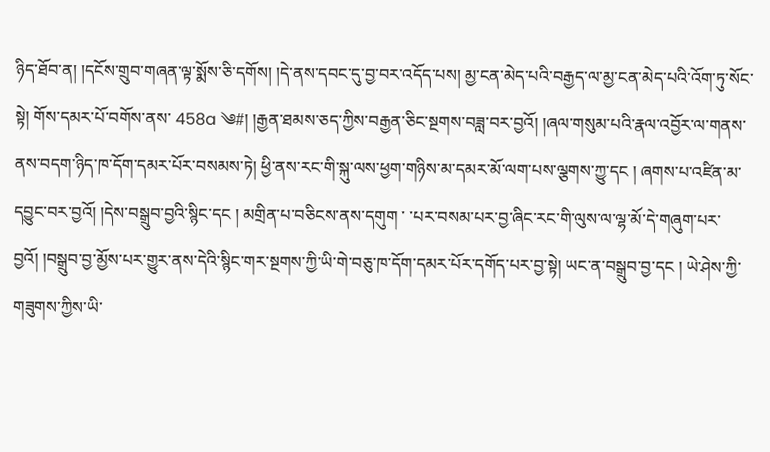ཉིད་ཐོབ་ན། །དངོས་གྲུབ་གཞན་ལྟ་སྨོས་ཅི་དགོས། །དེ་ནས་དབང་དུ་བྱ་བར་འདོད་པས། མྱ་ངན་མེད་པའི་བརྒྱད་ལ་མྱ་ངན་མེད་པའི་འོག་ཏུ་སོང་སྟེ། གོས་དམར་པོ་བགོས་ནས་ 458a ༄#། །རྒྱན་ཐམས་ཅད་ཀྱིས་བརྒྱན་ཅིང་སྔགས་བཟླ་བར་བྱའོ། །ཞལ་གསུམ་པའི་རྣལ་འབྱོར་ལ་གནས་ནས་བདག་ཉིད་ཁ་དོག་དམར་པོར་བསམས་ཏེ། ཕྱི་ནས་རང་གི་སྐུ་ལས་ཕྱག་གཉིས་མ་དམར་མོ་ལག་པས་ལྕགས་ཀྱུ་དང ། ཞགས་པ་འཛིན་མ་དབྱུང་བར་བྱའོ། །དེས་བསྒྲུབ་བྱའི་སྙིང་དང ། མགྲིན་པ་བཅིངས་ནས་དགུག ་ ་པར་བསམ་པར་བྱ་ཞིང་རང་གི་ལུས་ལ་ལྷ་མོ་དེ་གཞུག་པར་བྱའོ། །བསྒྲུབ་བྱ་མྱོས་པར་གྱུར་ནས་དེའི་སྙིང་གར་སྔགས་ཀྱི་ཡི་གེ་བཅུ་ཁ་དོག་དམར་པོར་དགོད་པར་བྱ་སྟེ། ཡང་ན་བསྒྲུབ་བྱ་དང ། ཡེ་ཤེས་ཀྱི་གཟུགས་ཀྱིས་ཡི་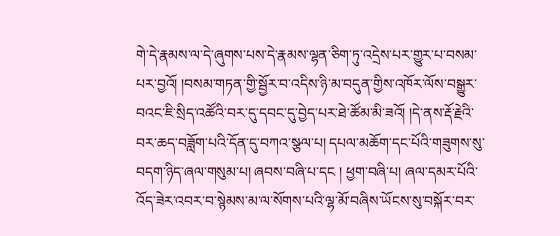གེ་དེ་རྣམས་ལ་དེ་ཞུགས་པས་དེ་རྣམས་ལྷན་ཅིག་ཏུ་འདྲེས་པར་གྱུར་པ་བསམ་པར་བྱའོ། །བསམ་གཏན་གྱི་སྦྱོར་བ་འདིས་ཉི་མ་བདུན་གྱིས་འཁོར་ལོས་བསྒྱུར་བའང་ཇི་སྲིད་འཚོའི་བར་དུ་དབང་དུ་བྱེད་པར་ཐེ་ཚོམ་མི་ཟའོ། །དེ་ནས་རྡོ་རྗེའི་བར་ཆད་བཟློག་པའི་དོན་དུ་བཀའ་སྩལ་པ། དཔལ་མཆོག་དང་པོའི་གཟུགས་སུ་བདག་ཉིད་ཞལ་གསུམ་པ། ཞབས་བཞི་པ་དང ། ཕྱག་བཞི་པ། ཞལ་དམར་པོའི་འོད་ཟེར་འབར་བ་སྙེམས་མ་ལ་སོགས་པའི་ལྷ་མོ་བཞིས་ཡོངས་སུ་བསྐོར་བར་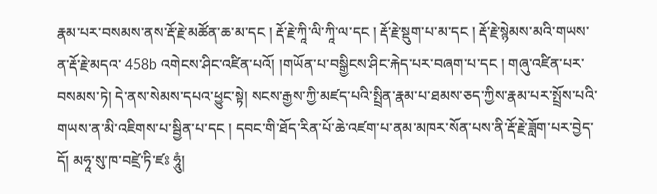རྣམ་པར་བསམས་ནས་རྡོ་རྗེ་མཚོན་ཆ་མ་དང ། རྡོ་རྗེ་ཀཱི་ལི་ཀཱི་ལ་དང ། རྡོ་རྗེ་སྡུག་པ་མ་དང ། རྡོ་རྗེ་སྙེམས་མའི་གཡས་ན་རྡོ་རྗེ་མདའ་ 458b འགེངས་ཤིང་འཛིན་པའོ། །གཡོན་པ་བསྒྱིངས་ཤིང་རྐེད་པར་བཞག་པ་དང ། གཞུ་འཛིན་པར་བསམས་ཏེ། དེ་ནས་སེམས་དཔའ་ཕྱུང་སྟེ། སངས་རྒྱས་ཀྱི་མཛད་པའི་སྤྲིན་རྣམ་པ་ཐམས་ཅད་ཀྱིས་རྣམ་པར་སྤྲོས་པའི་གཡས་ན་མི་འཇིགས་པ་སྦྱིན་པ་དང ། དབང་གི་ཐོད་རིན་པོ་ཆེ་འཛག་པ་ནམ་མཁར་སོན་པས་ནི་རྡོ་རྗེ་ཟློག་པར་བྱེད་དོ། མཧཱ་སུ་ཁ་བཛྲེ་ཏི་ཛཿ ཧཱུཾ།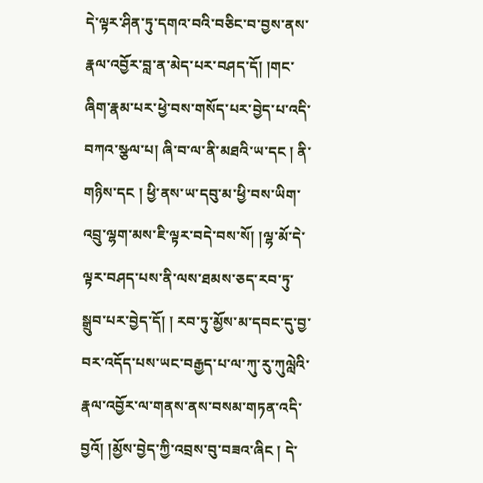དེ་ལྟར་ཤིན་ཏུ་དགའ་བའི་བཅིང་བ་བྱས་ནས་རྣལ་འབྱོར་བླ་ན་མེད་པར་བཤད་དོ། །གང་ཞིག་རྣམ་པར་ཕྱེ་བས་གསོད་པར་བྱེད་པ་འདི་བཀའ་སྩལ་པ། ཞི་བ་ལ་ནི་མཐའི་ཡ་དང ། ནི་གཉིས་དང ། ཕྱི་ནས་ཡ་དབུ་མ་ཕྱི་བས་ཡིག་འབྲུ་ལྷག་མས་ཇི་ལྟར་བདེ་བས་སོ། །ལྷ་མོ་དེ་ལྟར་བཤད་པས་ནི་ལས་ཐམས་ཅད་རབ་ཏུ་སྒྲུབ་པར་བྱེད་དོ། ། རབ་ཏུ་མྱོས་མ་དབང་དུ་བྱ་བར་འདོད་པས་ཡང་བརྒྱད་པ་ལ་ཀུ་རུ་ཀུལླེའི་རྣལ་འབྱོར་ལ་གནས་ནས་བསམ་གཏན་འདི་བྱའོ། །མྱོས་བྱེད་ཀྱི་འབྲས་བུ་བཟའ་ཞིང ། དེ་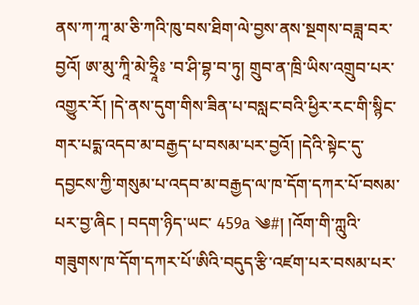ནས་ཀ་ཀཱ་མ་ཅི་ཀའི་ཁུ་བས་ཐིག་ལེ་བྱས་ནས་སྔགས་བཟླ་བར་བྱའོ། ཨ་མུ་ཀཱི་མེ་ཧྲཱིཿ ་བ་ཤི་བྷ་བ་ཏུ། གྲུབ་ན་ཁྲི་ཡིས་འགྲུབ་པར་འགྱུར་རོ། །དེ་ནས་དུག་གིས་ཟིན་པ་བསླང་བའི་ཕྱིར་རང་གི་སྙིང་གར་པདྨ་འདབ་མ་བརྒྱད་པ་བསམ་པར་བྱའོ། །དེའི་སྟེང་དུ་དབྱངས་ཀྱི་གསུམ་པ་འདབ་མ་བརྒྱད་ལ་ཁ་དོག་དཀར་པོ་བསམ་པར་བྱ་ཞིང ། བདག་ཉིད་ཡང་ 459a ༄#། །འོག་གི་ཀླུའི་གཟུགས་ཁ་དོག་དཀར་པོ་ཨིའི་བདུད་རྩི་འཛག་པར་བསམ་པར་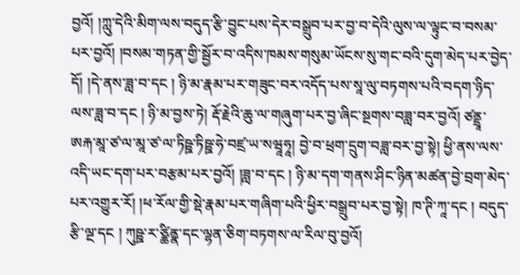བྱའོ། །ཀླུ་དེའི་མིག་ལས་བདུད་རྩི་བྱུང་པས་དེར་བསྒྲུབ་པར་བྱ་བ་དེའི་ལུས་ལ་ལྟུང་བ་བསམ་པར་བྱའོ། །བསམ་གཏན་གྱི་སྦྱོར་བ་འདིས་ཁམས་གསུམ་ཡོངས་སུ་གང་བའི་དུག་མེད་པར་བྱེད་དོ། །དེ་ནས་ཟླ་བ་དང ། ཉི་མ་རྣམ་པར་གཟུང་བར་འདོད་པས་སཱ་ལུ་བཏགས་པའི་བདག་ཉིད་ལས་ཟླ་བ་དང ། ཉི་མ་བྱས་ཏེ། རྡོ་རྗེའི་ཆུ་ལ་གཞུག་པར་བྱ་ཞིང་སྔགས་བཟླ་བར་བྱའོ། ཙནྡྲཱ་ཨརྐ་མཱ་ཙ་ལ་མཱ་ཙ་ལ་ཏིཥྛ་ཏིཥྛ་ཧེ་བཛྲ་ཡ་སཝཱཧཱ། བྱེ་བ་ཕྲག་དྲུག་བཟླ་བར་བྱ་སྟེ། ཕྱི་ནས་ལས་འདི་ཡང་དག་པར་བརྩམ་པར་བྱའོ། །ཟླ་བ་དང ། ཉི་མ་དག་གནས་ཤིང་ཉིན་མཚན་བྱེ་བྲག་མེད་པར་འགྱུར་རོ། །ཕ་རོལ་གྱི་སྡེ་རྣམ་པར་གཞིག་པའི་ཕྱིར་བསྒྲུབ་པར་བྱ་སྟེ། ཁ་ཊི་ཀཱ་དང ། བདུད་རྩི་ལྔ་དང ། ཀུཥྛ་ར་ཙྪིནྣ་དང་ལྷན་ཅིག་བཏགས་ལ་རིལ་བུ་བྱའོ།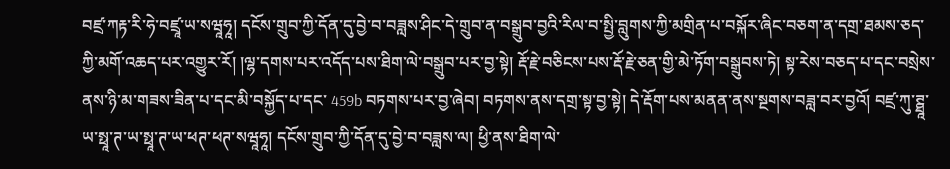བཛྲ་ཀརྟ་རི་ཧེ་བཛྲཱ་ཡ་སཝཱཧཱ། དངོས་གྲུབ་ཀྱི་དོན་དུ་བྱེ་བ་བཟླས་ཤིང་དེ་གྲུབ་ན་བསྒྲུབ་བྱའི་རིལ་བ་སྤྱི་བླུགས་ཀྱི་མགྲིན་པ་བསྐོར་ཞིང་བཅག་ན་དགྲ་ཐམས་ཅད་ཀྱི་མགོ་འཆད་པར་འགྱུར་རོ། །ལྷ་དགས་པར་འདོད་པས་ཐིག་ལེ་བསྒྲུབ་པར་བྱ་སྟེ། རྡོ་རྗེ་བཅིངས་པས་རྡོ་རྗེ་ཅན་གྱི་མེ་ཏོག་བསྒྲུབས་ཏེ། སྟ་རེས་བཅད་པ་དང་བསྲེས་ནས་ཉི་མ་གཟས་ཟིན་པ་དང་མི་བསྐྱོད་པ་དང་ 459b བཏགས་པར་བྱ་ཞེབ། བཏགས་ནས་དགྲ་སྟ་བྱ་སྟེ། དེ་རྡོག་པས་མནན་ནས་སྔགས་བཟླ་བར་བྱའོ། བཛྲ་ཀུ་ཊྠཱ་ཡ་སྥཱ་ཊ་ཡ་སྥཱ་ཊ་ཡ་ཕཊ་ཕཊ་སཝཱཧཱ། དངོས་གྲུབ་ཀྱི་དོན་དུ་བྱེ་བ་བཟླས་ལ། ཕྱི་ནས་ཐིག་ལེ་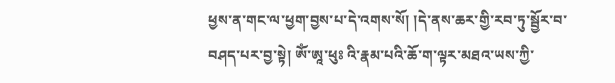ཕྱས་ན་གང་ལ་ཕྱག་བྱས་པ་དེ་འགས་སོ། །དེ་ནས་ཆར་གྱི་རབ་ཏུ་སྦྱོར་བ་བཤད་པར་བྱ་སྟེ། ཨོཾ་ཨཱ་ཕུཿ འི་རྣམ་པའི་ཆོ་ག་ལྟར་མཐའ་ཡས་ཀྱི་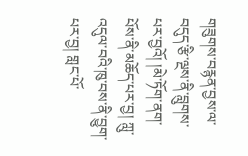གཟུགས་བརྙན་བྱས་ལ་བདུད་རྩི་ལྔས་ནི་བླུགས་པར་བྱའོ། །མེ་ཏོག་ནག་པོས་ནི་མཆོད་པར་བྱ། ཀླུ་འདུལ་བའི་ཁུ་བས་ནི་བྱུག་པར་བྱ། གླང་པོ་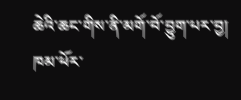ཆེའི་ཆང་གིས་ནི་མགོ་བོ་བྱུག་པར་བྱ། ཁམ་ཕོར་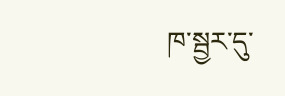ཁ་སྦྱར་དུ་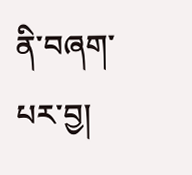ནི་བཞག་པར་བྱ།